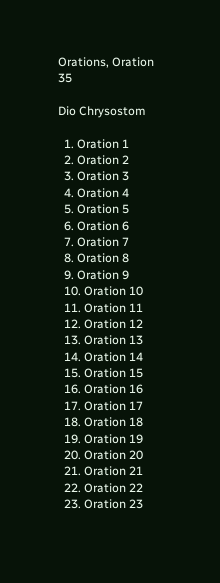Orations, Oration 35

Dio Chrysostom

  1. Oration 1
  2. Oration 2
  3. Oration 3
  4. Oration 4
  5. Oration 5
  6. Oration 6
  7. Oration 7
  8. Oration 8
  9. Oration 9
  10. Oration 10
  11. Oration 11
  12. Oration 12
  13. Oration 13
  14. Oration 14
  15. Oration 15
  16. Oration 16
  17. Oration 17
  18. Oration 18
  19. Oration 19
  20. Oration 20
  21. Oration 21
  22. Oration 22
  23. Oration 23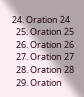24. Oration 24
  25. Oration 25
  26. Oration 26
  27. Oration 27
  28. Oration 28
  29. Oration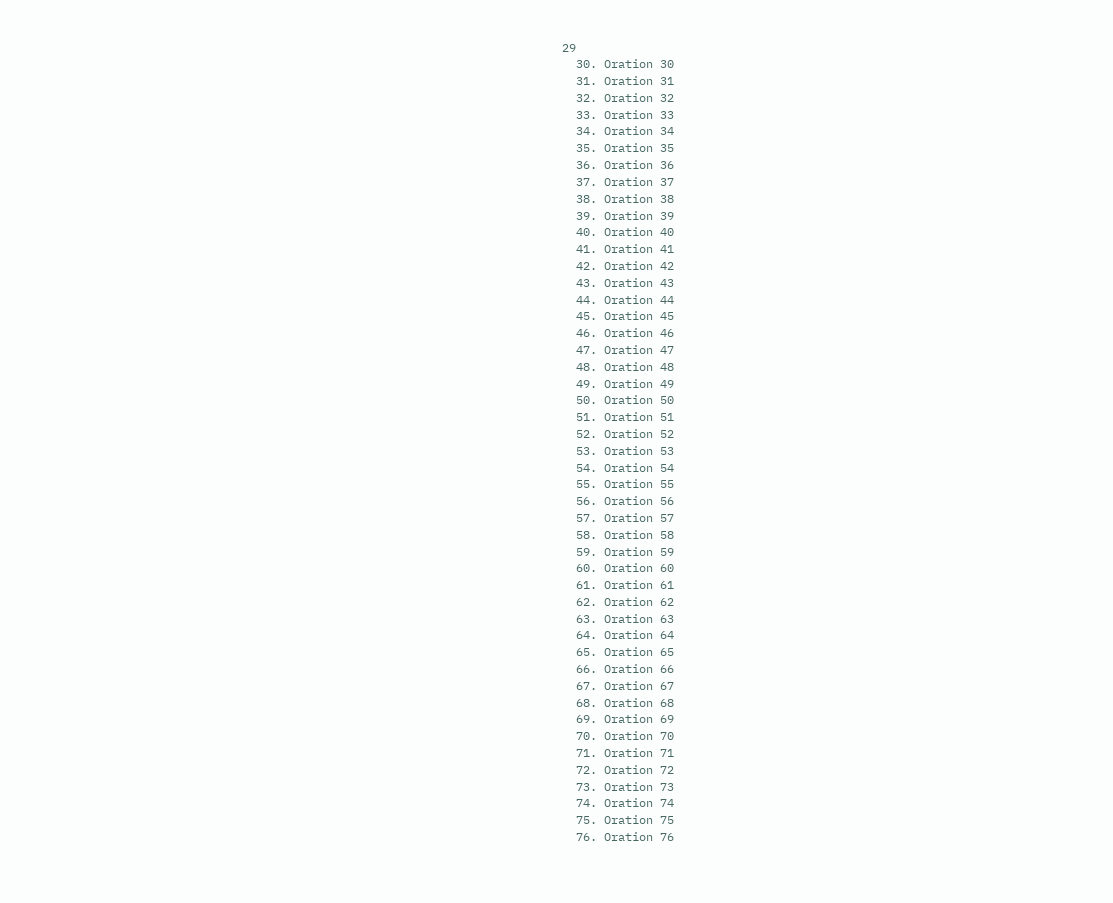29
  30. Oration 30
  31. Oration 31
  32. Oration 32
  33. Oration 33
  34. Oration 34
  35. Oration 35
  36. Oration 36
  37. Oration 37
  38. Oration 38
  39. Oration 39
  40. Oration 40
  41. Oration 41
  42. Oration 42
  43. Oration 43
  44. Oration 44
  45. Oration 45
  46. Oration 46
  47. Oration 47
  48. Oration 48
  49. Oration 49
  50. Oration 50
  51. Oration 51
  52. Oration 52
  53. Oration 53
  54. Oration 54
  55. Oration 55
  56. Oration 56
  57. Oration 57
  58. Oration 58
  59. Oration 59
  60. Oration 60
  61. Oration 61
  62. Oration 62
  63. Oration 63
  64. Oration 64
  65. Oration 65
  66. Oration 66
  67. Oration 67
  68. Oration 68
  69. Oration 69
  70. Oration 70
  71. Oration 71
  72. Oration 72
  73. Oration 73
  74. Oration 74
  75. Oration 75
  76. Oration 76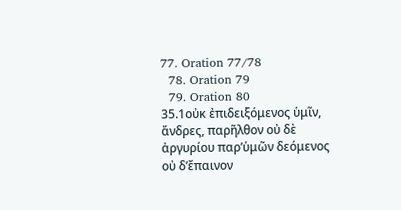77. Oration 77/78
  78. Oration 79
  79. Oration 80
35.1οὐκ ἐπιδειξόμενος ὑμῖν, ἄνδρες, παρῆλθον οὐ δὲ ἀργυρίου παρ’ὑμῶν δεόμενος οὐ δ’ἔπαινον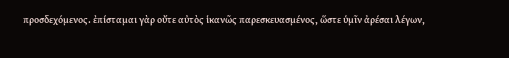προσδεχόμενος. ἐπίσταμαι γὰρ οὔτε αὐτὸς ἱκανῶς παρεσκευασμένος, ὥστε ὑμῖν ἀρέσαι λέγων,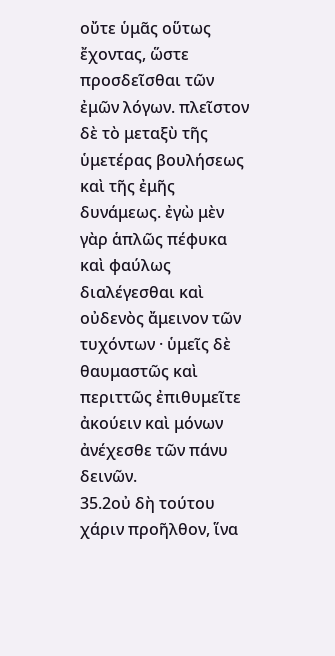οὔτε ὑμᾶς οὕτως ἔχοντας, ὥστε προσδεῖσθαι τῶν ἐμῶν λόγων. πλεῖστον δὲ τὸ μεταξὺ τῆς ὑμετέρας βουλήσεως καὶ τῆς ἐμῆς δυνάμεως. ἐγὼ μὲν γὰρ ἁπλῶς πέφυκα καὶ φαύλως διαλέγεσθαι καὶ οὐδενὸς ἄμεινον τῶν τυχόντων · ὑμεῖς δὲ θαυμαστῶς καὶ περιττῶς ἐπιθυμεῖτε ἀκούειν καὶ μόνων ἀνέχεσθε τῶν πάνυ δεινῶν.
35.2οὐ δὴ τούτου χάριν προῆλθον, ἵνα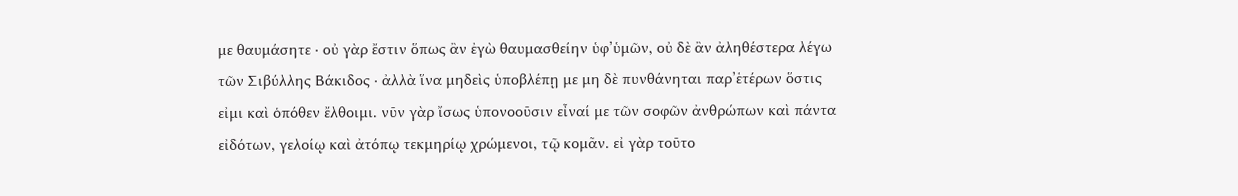με θαυμάσητε · οὐ γὰρ ἔστιν ὅπως ἂν ἐγὼ θαυμασθείην ὑφ’ὑμῶν, οὐ δὲ ἂν ἀληθέστερα λέγω τῶν Σιβύλλης Βάκιδος · ἀλλὰ ἵνα μηδεὶς ὑποβλέπῃ με μη δὲ πυνθάνηται παρ’ἑτέρων ὅστις εἰμι καὶ ὁπόθεν ἔλθοιμι. νῦν γὰρ ἴσως ὑπονοοῦσιν εἶναί με τῶν σοφῶν ἀνθρώπων καὶ πάντα εἰδότων, γελοίῳ καὶ ἀτόπῳ τεκμηρίῳ χρώμενοι, τῷ κομᾶν. εἰ γὰρ τοῦτο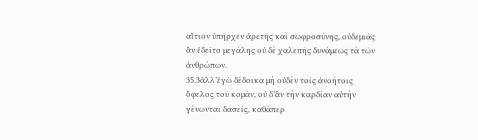αἴτιον ὑπῆρχεν ἀρετῆς καὶ σωφροσύνης, οὐδεμιᾶς ἂν ἐδεῖτο μεγάλης οὐ δὲ χαλεπῆς δυνάμεως τὰ τῶν ἀνθρώπων.
35.3ἀλλ’ἐγὼ δέδοικα μὴ οὐδὲν τοῖς ἀνοήτοις ὄφελος τοῦ κομᾶν, οὐ δ’ἂν τὴν καρδίαν αὐτὴν γένωνται δασεῖς, καθάπερ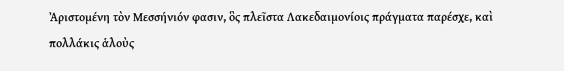Ἀριστομένη τὸν Μεσσήνιόν φασιν, ὃς πλεῖστα Λακεδαιμονίοις πράγματα παρέσχε, καὶ πολλάκις ἁλοὺς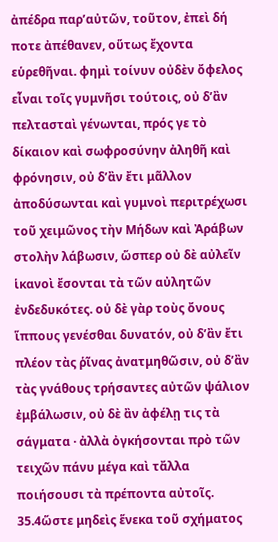ἀπέδρα παρ’αὐτῶν, τοῦτον, ἐπεὶ δή ποτε ἀπέθανεν, οὕτως ἔχοντα εὑρεθῆναι. φημὶ τοίνυν οὐδὲν ὄφελος εἶναι τοῖς γυμνῆσι τούτοις, οὐ δ’ἂν πελτασταὶ γένωνται, πρός γε τὸ δίκαιον καὶ σωφροσύνην ἀληθῆ καὶ φρόνησιν, οὐ δ’ἂν ἔτι μᾶλλον ἀποδύσωνται καὶ γυμνοὶ περιτρέχωσι τοῦ χειμῶνος τὴν Μήδων καὶ Ἀράβων στολὴν λάβωσιν, ὥσπερ οὐ δὲ αὐλεῖν ἱκανοὶ ἔσονται τὰ τῶν αὐλητῶν ἐνδεδυκότες. οὐ δὲ γὰρ τοὺς ὄνους ἵππους γενέσθαι δυνατόν, οὐ δ’ἂν ἔτι πλέον τὰς ῥῖνας ἀνατμηθῶσιν, οὐ δ’ἂν τὰς γνάθους τρήσαντες αὐτῶν ψάλιον ἐμβάλωσιν, οὐ δὲ ἂν ἀφέλῃ τις τὰ σάγματα · ἀλλὰ ὀγκήσονται πρὸ τῶν τειχῶν πάνυ μέγα καὶ τἄλλα ποιήσουσι τὰ πρέποντα αὐτοῖς.
35.4ὥστε μηδεὶς ἕνεκα τοῦ σχήματος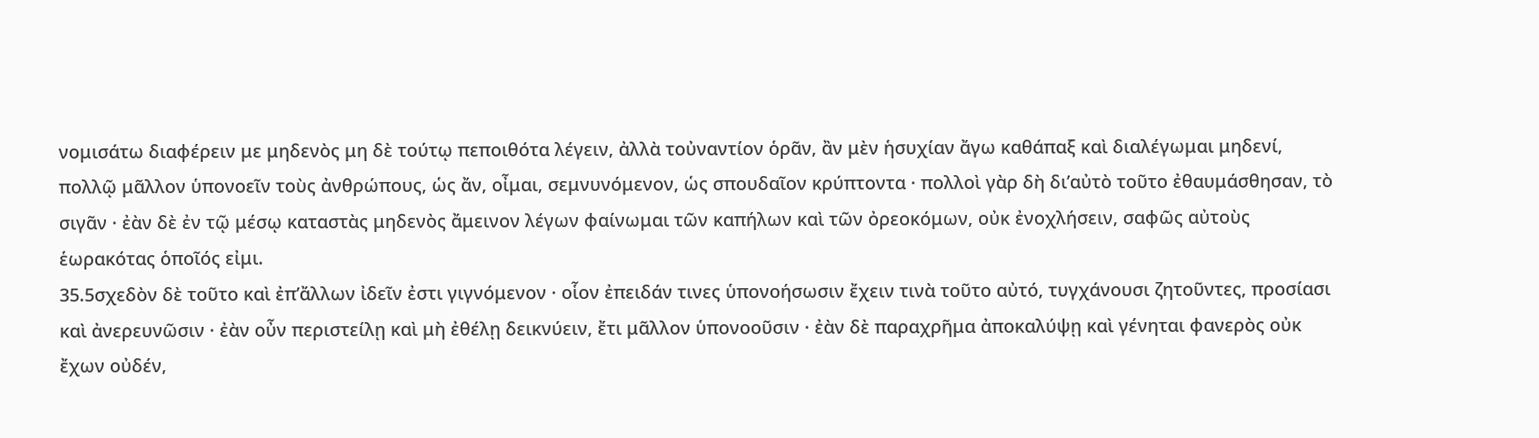νομισάτω διαφέρειν με μηδενὸς μη δὲ τούτῳ πεποιθότα λέγειν, ἀλλὰ τοὐναντίον ὁρᾶν, ἂν μὲν ἡσυχίαν ἄγω καθάπαξ καὶ διαλέγωμαι μηδενί, πολλῷ μᾶλλον ὑπονοεῖν τοὺς ἀνθρώπους, ὡς ἄν, οἶμαι, σεμνυνόμενον, ὡς σπουδαῖον κρύπτοντα · πολλοὶ γὰρ δὴ δι’αὐτὸ τοῦτο ἐθαυμάσθησαν, τὸ σιγᾶν · ἐὰν δὲ ἐν τῷ μέσῳ καταστὰς μηδενὸς ἄμεινον λέγων φαίνωμαι τῶν καπήλων καὶ τῶν ὀρεοκόμων, οὐκ ἐνοχλήσειν, σαφῶς αὐτοὺς ἑωρακότας ὁποῖός εἰμι.
35.5σχεδὸν δὲ τοῦτο καὶ ἐπ’ἄλλων ἰδεῖν ἐστι γιγνόμενον · οἷον ἐπειδάν τινες ὑπονοήσωσιν ἔχειν τινὰ τοῦτο αὐτό, τυγχάνουσι ζητοῦντες, προσίασι καὶ ἀνερευνῶσιν · ἐὰν οὖν περιστείλῃ καὶ μὴ ἐθέλῃ δεικνύειν, ἔτι μᾶλλον ὑπονοοῦσιν · ἐὰν δὲ παραχρῆμα ἀποκαλύψῃ καὶ γένηται φανερὸς οὐκ ἔχων οὐδέν,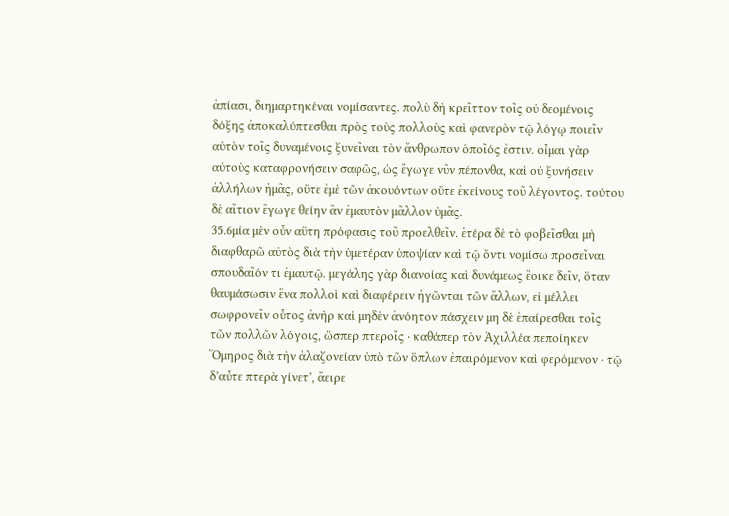ἀπίασι, διημαρτηκέναι νομίσαντες. πολὺ δὴ κρεῖττον τοῖς οὐ δεομένοις δόξης ἀποκαλύπτεσθαι πρὸς τοὺς πολλοὺς καὶ φανερὸν τῷ λόγῳ ποιεῖν αὑτὸν τοῖς δυναμένοις ξυνεῖναι τὸν ἄνθρωπον ὁποῖός ἐστιν. οἶμαι γὰρ αὐτοὺς καταφρονήσειν σαφῶς, ὡς ἔγωγε νῦν πέπονθα, καὶ οὐ ξυνήσειν ἀλλήλων ἡμᾶς, οὔτε ἐμὲ τῶν ἀκουόντων οὔτε ἐκείνους τοῦ λέγοντος. τούτου δὲ αἴτιον ἔγωγε θείην ἂν ἐμαυτὸν μᾶλλον ὑμᾶς.
35.6μία μὲν οὖν αὕτη πρόφασις τοῦ προελθεῖν. ἑτέρα δὲ τὸ φοβεῖσθαι μὴ διαφθαρῶ αὐτὸς διὰ τὴν ὑμετέραν ὑποψίαν καὶ τῷ ὄντι νομίσω προσεῖναι σπουδαῖόν τι ἐμαυτῷ. μεγάλης γὰρ διανοίας καὶ δυνάμεως ἔοικε δεῖν, ὅταν θαυμάσωσιν ἕνα πολλοὶ καὶ διαφέρειν ἡγῶνται τῶν ἄλλων, εἰ μέλλει σωφρονεῖν οὗτος ἀνὴρ καὶ μηδὲν ἀνόητον πάσχειν μη δὲ ἐπαίρεσθαι τοῖς τῶν πολλῶν λόγοις, ὥσπερ πτεροῖς · καθάπερ τὸν Ἀχιλλέα πεποίηκεν Ὅμηρος διὰ τὴν ἀλαζονείαν ὑπὸ τῶν ὅπλων ἐπαιρόμενον καὶ φερόμενον · τῷ δ’αὖτε πτερὰ γίνετ’, ἄειρε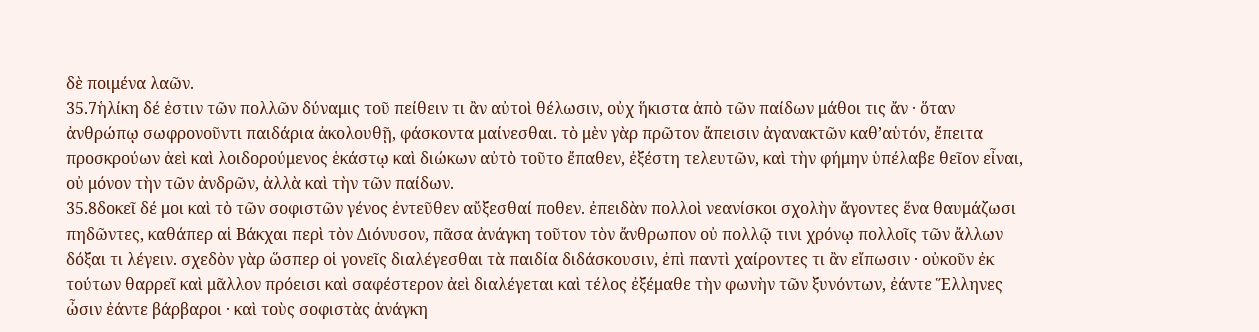δὲ ποιμένα λαῶν.
35.7ἡλίκη δέ ἐστιν τῶν πολλῶν δύναμις τοῦ πείθειν τι ἂν αὐτοὶ θέλωσιν, οὐχ ἥκιστα ἀπὸ τῶν παίδων μάθοι τις ἄν · ὅταν ἀνθρώπῳ σωφρονοῦντι παιδάρια ἀκολουθῇ, φάσκοντα μαίνεσθαι. τὸ μὲν γὰρ πρῶτον ἄπεισιν ἀγανακτῶν καθ’αὑτόν, ἔπειτα προσκρούων ἀεὶ καὶ λοιδορούμενος ἑκάστῳ καὶ διώκων αὐτὸ τοῦτο ἔπαθεν, ἐξέστη τελευτῶν, καὶ τὴν φήμην ὑπέλαβε θεῖον εἶναι, οὐ μόνον τὴν τῶν ἀνδρῶν, ἀλλὰ καὶ τὴν τῶν παίδων.
35.8δοκεῖ δέ μοι καὶ τὸ τῶν σοφιστῶν γένος ἐντεῦθεν αὔξεσθαί ποθεν. ἐπειδὰν πολλοὶ νεανίσκοι σχολὴν ἄγοντες ἕνα θαυμάζωσι πηδῶντες, καθάπερ αἱ Βάκχαι περὶ τὸν Διόνυσον, πᾶσα ἀνάγκη τοῦτον τὸν ἄνθρωπον οὐ πολλῷ τινι χρόνῳ πολλοῖς τῶν ἄλλων δόξαι τι λέγειν. σχεδὸν γὰρ ὥσπερ οἱ γονεῖς διαλέγεσθαι τὰ παιδία διδάσκουσιν, ἐπὶ παντὶ χαίροντες τι ἂν εἴπωσιν · οὐκοῦν ἐκ τούτων θαρρεῖ καὶ μᾶλλον πρόεισι καὶ σαφέστερον ἀεὶ διαλέγεται καὶ τέλος ἐξέμαθε τὴν φωνὴν τῶν ξυνόντων, ἐάντε Ἕλληνες ὦσιν ἐάντε βάρβαροι · καὶ τοὺς σοφιστὰς ἀνάγκη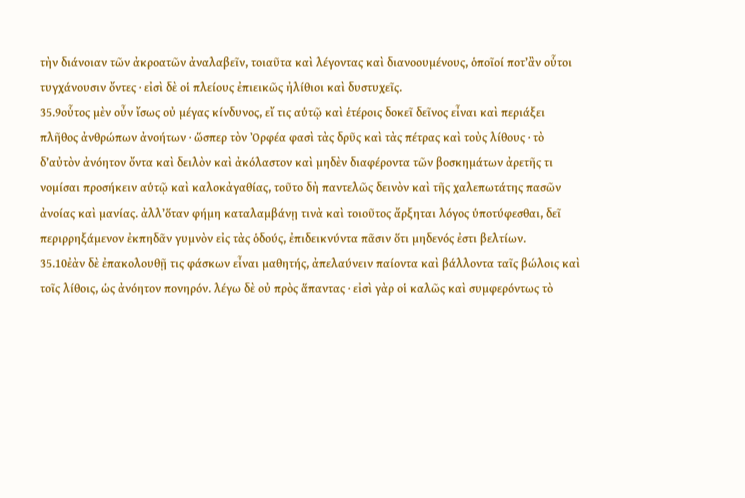τὴν διάνοιαν τῶν ἀκροατῶν ἀναλαβεῖν, τοιαῦτα καὶ λέγοντας καὶ διανοουμένους, ὁποῖοί ποτ’ἂν οὗτοι τυγχάνουσιν ὄντες · εἰσὶ δὲ οἱ πλείους ἐπιεικῶς ἠλίθιοι καὶ δυστυχεῖς.
35.9οὗτος μὲν οὖν ἴσως οὐ μέγας κίνδυνος, εἴ τις αὑτῷ καὶ ἑτέροις δοκεῖ δεῖνος εἶναι καὶ περιάξει πλῆθος ἀνθρώπων ἀνοήτων · ὥσπερ τὸν Ὀρφέα φασὶ τὰς δρῦς καὶ τὰς πέτρας καὶ τοὺς λίθους · τὸ δ’αὐτὸν ἀνόητον ὄντα καὶ δειλὸν καὶ ἀκόλαστον καὶ μηδὲν διαφέροντα τῶν βοσκημάτων ἀρετῆς τι νομίσαι προσήκειν αὑτῷ καὶ καλοκἀγαθίας, τοῦτο δὴ παντελῶς δεινὸν καὶ τῆς χαλεπωτάτης πασῶν ἀνοίας καὶ μανίας. ἀλλ’ὅταν φήμη καταλαμβάνῃ τινὰ καὶ τοιοῦτος ἄρξηται λόγος ὑποτύφεσθαι, δεῖ περιρρηξάμενον ἐκπηδᾶν γυμνὸν εἰς τὰς ὁδούς, ἐπιδεικνύντα πᾶσιν ὅτι μηδενός ἐστι βελτίων.
35.10ἐὰν δὲ ἐπακολουθῇ τις φάσκων εἶναι μαθητής, ἀπελαύνειν παίοντα καὶ βάλλοντα ταῖς βώλοις καὶ τοῖς λίθοις, ὡς ἀνόητον πονηρόν. λέγω δὲ οὐ πρὸς ἅπαντας · εἰσὶ γὰρ οἱ καλῶς καὶ συμφερόντως τὸ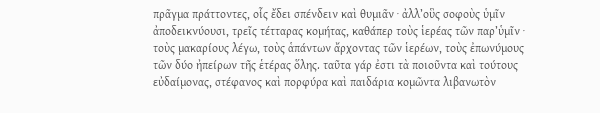πρᾶγμα πράττοντες, οἷς ἔδει σπένδειν καὶ θυμιᾶν · ἀλλ’οὓς σοφοὺς ὑμῖν ἀποδεικνύουσι, τρεῖς τέτταρας κομήτας, καθάπερ τοὺς ἱερέας τῶν παρ’ὑμῖν · τοὺς μακαρίους λέγω, τοὺς ἁπάντων ἄρχοντας τῶν ἱερέων, τοὺς ἐπωνύμους τῶν δύο ἠπείρων τῆς ἑτέρας ὅλης. ταῦτα γάρ ἐστι τὰ ποιοῦντα καὶ τούτους εὐδαίμονας, στέφανος καὶ πορφύρα καὶ παιδάρια κομῶντα λιβανωτὸν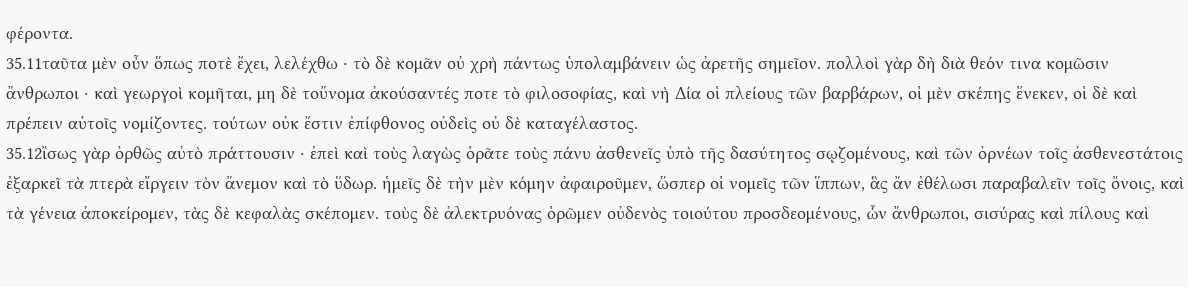φέροντα.
35.11ταῦτα μὲν οὖν ὅπως ποτὲ ἔχει, λελέχθω · τὸ δὲ κομᾶν οὐ χρὴ πάντως ὑπολαμβάνειν ὡς ἀρετῆς σημεῖον. πολλοὶ γὰρ δὴ διὰ θεόν τινα κομῶσιν ἄνθρωποι · καὶ γεωργοὶ κομῆται, μη δὲ τοὔνομα ἀκούσαντές ποτε τὸ φιλοσοφίας, καὶ νὴ Δία οἱ πλείους τῶν βαρβάρων, οἱ μὲν σκέπης ἕνεκεν, οἱ δὲ καὶ πρέπειν αὑτοῖς νομίζοντες. τούτων οὐκ ἔστιν ἐπίφθονος οὐδεὶς οὐ δὲ καταγέλαστος.
35.12ἴσως γὰρ ὀρθῶς αὐτὸ πράττουσιν · ἐπεὶ καὶ τοὺς λαγὼς ὁρᾶτε τοὺς πάνυ ἀσθενεῖς ὑπὸ τῆς δασύτητος σῳζομένους, καὶ τῶν ὀρνέων τοῖς ἀσθενεστάτοις ἐξαρκεῖ τὰ πτερὰ εἴργειν τὸν ἄνεμον καὶ τὸ ὕδωρ. ἡμεῖς δὲ τὴν μὲν κόμην ἀφαιροῦμεν, ὥσπερ οἱ νομεῖς τῶν ἵππων, ἃς ἄν ἐθέλωσι παραβαλεῖν τοῖς ὄνοις, καὶ τὰ γένεια ἀποκείρομεν, τὰς δὲ κεφαλὰς σκέπομεν. τοὺς δὲ ἀλεκτρυόνας ὁρῶμεν οὐδενὸς τοιούτου προσδεομένους, ὧν ἄνθρωποι, σισύρας καὶ πίλους καὶ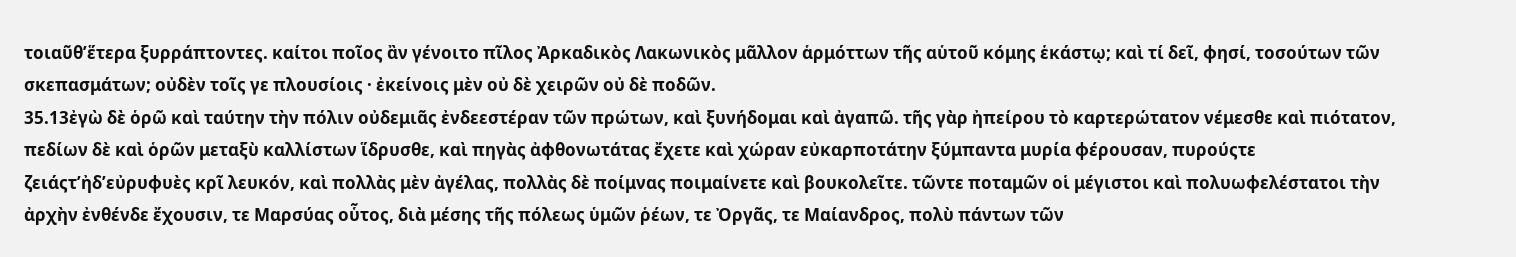τοιαῦθ’ἕτερα ξυρράπτοντες. καίτοι ποῖος ἂν γένοιτο πῖλος Ἀρκαδικὸς Λακωνικὸς μᾶλλον ἁρμόττων τῆς αὑτοῦ κόμης ἑκάστῳ; καὶ τί δεῖ, φησί, τοσούτων τῶν σκεπασμάτων; οὐδὲν τοῖς γε πλουσίοις · ἐκείνοις μὲν οὐ δὲ χειρῶν οὐ δὲ ποδῶν.
35.13ἐγὼ δὲ ὁρῶ καὶ ταύτην τὴν πόλιν οὐδεμιᾶς ἐνδεεστέραν τῶν πρώτων, καὶ ξυνήδομαι καὶ ἀγαπῶ. τῆς γὰρ ἠπείρου τὸ καρτερώτατον νέμεσθε καὶ πιότατον, πεδίων δὲ καὶ ὁρῶν μεταξὺ καλλίστων ἵδρυσθε, καὶ πηγὰς ἀφθονωτάτας ἔχετε καὶ χώραν εὐκαρποτάτην ξύμπαντα μυρία φέρουσαν, πυρούςτε ζειάςτ’ἠδ’εὐρυφυὲς κρῖ λευκόν, καὶ πολλὰς μὲν ἀγέλας, πολλὰς δὲ ποίμνας ποιμαίνετε καὶ βουκολεῖτε. τῶντε ποταμῶν οἱ μέγιστοι καὶ πολυωφελέστατοι τὴν ἀρχὴν ἐνθένδε ἔχουσιν, τε Μαρσύας οὗτος, διὰ μέσης τῆς πόλεως ὑμῶν ῥέων, τε Ὀργᾶς, τε Μαίανδρος, πολὺ πάντων τῶν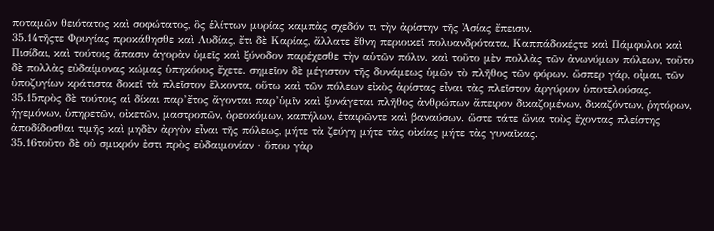ποταμῶν θειότατος καὶ σοφώτατος, ὃς ἑλίττων μυρίας καμπὰς σχεδόν τι τὴν ἀρίστην τῆς Ἀσίας ἔπεισιν.
35.14τῆςτε Φρυγίας προκάθησθε καὶ Λυδίας, ἔτι δὲ Καρίας, ἄλλατε ἔθνη περιοικεῖ πολυανδρότατα, Καππάδοκέςτε καὶ Πάμφυλοι καὶ Πισίδαι, καὶ τούτοις ἅπασιν ἀγορὰν ὑμεῖς καὶ ξύνοδον παρέχεσθε τὴν αὑτῶν πόλιν. καὶ τοῦτο μὲν πολλὰς τῶν ἀνωνύμων πόλεων, τοῦτο δὲ πολλὰς εὐδαίμονας κώμας ὑπηκόους ἔχετε. σημεῖον δὲ μέγιστον τῆς δυνάμεως ὑμῶν τὸ πλῆθος τῶν φόρων. ὥσπερ γάρ, οἶμαι, τῶν ὑποζυγίων κράτιστα δοκεῖ τὰ πλεῖστον ἕλκοντα, οὕτω καὶ τῶν πόλεων εἰκὸς ἀρίστας εἶναι τὰς πλεῖστον ἀργύριον ὑποτελούσας.
35.15πρὸς δὲ τούτοις αἱ δίκαι παρ’ἔτος ἄγονται παρ’ὑμῖν καὶ ξυνάγεται πλῆθος ἀνθρώπων ἄπειρον δικαζομένων, δικαζόντων, ῥητόρων, ἡγεμόνων, ὑπηρετῶν, οἰκετῶν, μαστροπῶν, ὀρεοκόμων, καπήλων, ἑταιρῶντε καὶ βαναύσων. ὥστε τάτε ὤνια τοὺς ἔχοντας πλείστης ἀποδίδοσθαι τιμῆς καὶ μηδὲν ἀργὸν εἶναι τῆς πόλεως, μήτε τὰ ζεύγη μήτε τὰς οἰκίας μήτε τὰς γυναῖκας.
35.16τοῦτο δὲ οὐ σμικρόν ἐστι πρὸς εὐδαιμονίαν · ὅπου γὰρ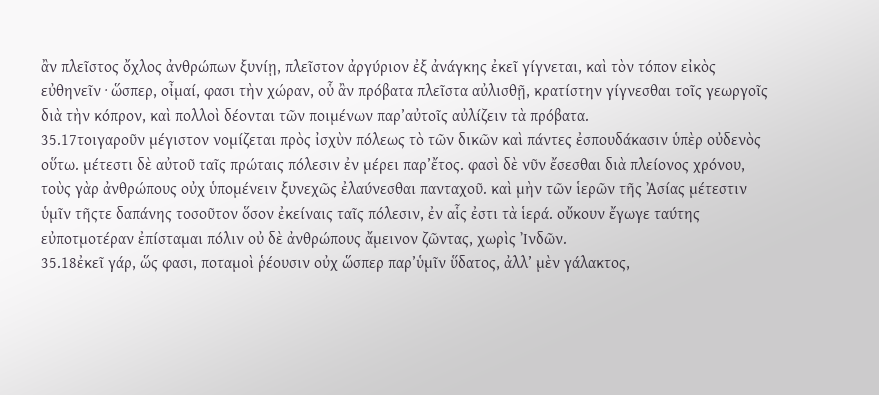ἂν πλεῖστος ὄχλος ἀνθρώπων ξυνίῃ, πλεῖστον ἀργύριον ἐξ ἀνάγκης ἐκεῖ γίγνεται, καὶ τὸν τόπον εἰκὸς εὐθηνεῖν · ὥσπερ, οἶμαί, φασι τὴν χώραν, οὗ ἂν πρόβατα πλεῖστα αὐλισθῇ, κρατίστην γίγνεσθαι τοῖς γεωργοῖς διὰ τὴν κόπρον, καὶ πολλοὶ δέονται τῶν ποιμένων παρ’αὐτοῖς αὐλίζειν τὰ πρόβατα.
35.17τοιγαροῦν μέγιστον νομίζεται πρὸς ἰσχὺν πόλεως τὸ τῶν δικῶν καὶ πάντες ἐσπουδάκασιν ὑπὲρ οὐδενὸς οὕτω. μέτεστι δὲ αὐτοῦ ταῖς πρώταις πόλεσιν ἐν μέρει παρ’ἔτος. φασὶ δὲ νῦν ἔσεσθαι διὰ πλείονος χρόνου, τοὺς γὰρ ἀνθρώπους οὐχ ὑπομένειν ξυνεχῶς ἐλαύνεσθαι πανταχοῦ. καὶ μὴν τῶν ἱερῶν τῆς Ἀσίας μέτεστιν ὑμῖν τῆςτε δαπάνης τοσοῦτον ὅσον ἐκείναις ταῖς πόλεσιν, ἐν αἷς ἐστι τὰ ἱερά. οὔκουν ἔγωγε ταύτης εὐποτμοτέραν ἐπίσταμαι πόλιν οὐ δὲ ἀνθρώπους ἄμεινον ζῶντας, χωρὶς Ἰνδῶν.
35.18ἐκεῖ γάρ, ὥς φασι, ποταμοὶ ῥέουσιν οὐχ ὥσπερ παρ’ὑμῖν ὕδατος, ἀλλ’ μὲν γάλακτος,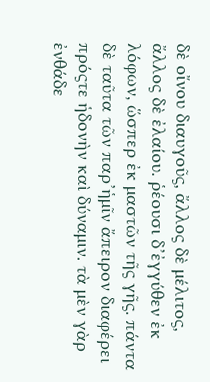δὲ οἴνου διαυγοῦς, ἄλλος δὲ μέλιτος, ἄλλος δὲ ἐλαίου. ῥέουσι δ’ἐγγύθεν ἐκ λόφων, ὥσπερ ἐκ μαστῶν τῆς γῆς. πάντα δὲ ταῦτα τῶν παρ’ἡμῖν ἄπειρον διαφέρει πρόςτε ἡδονὴν καὶ δύναμιν. τὰ μὲν γὰρ ἐνθάδε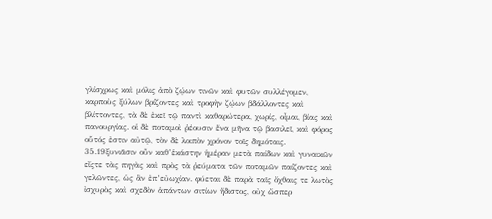γλίσχρως καὶ μόλις ἀπὸ ζῴων τινῶν καὶ φυτῶν συλλέγομεν, καρποὺς ξύλων βρίζοντες καὶ τροφὴν ζῴων βδάλλοντες καὶ βλίττοντες, τὰ δὲ ἐκεῖ τῷ παντὶ καθαρώτερα, χωρίς, οἶμαι, βίας καὶ πανουργίας. οἱ δὲ ποταμοὶ ῥέουσιν ἕνα μῆνα τῷ βασιλεῖ, καὶ φόρος οὗτός ἐστιν αὐτῷ, τὸν δὲ λοιπὸν χρόνον τοῖς δημόταις.
35.19ξυνιᾶσιν οὖν καθ’ἑκάστην ἡμέραν μετὰ παίδων καὶ γυναικῶν εἴςτε τὰς πηγὰς καὶ πρὸς τὰ ῥεύματα τῶν ποταμῶν παίζοντες καὶ γελῶντες, ὡς ἂν ἐπ’εὐωχίαν. φύεται δὲ παρὰ ταῖς ὄχθαις τε λωτὸς ἰσχυρὸς καὶ σχεδὸν ἁπάντων σιτίων ἥδιστος, οὐχ ὥσπερ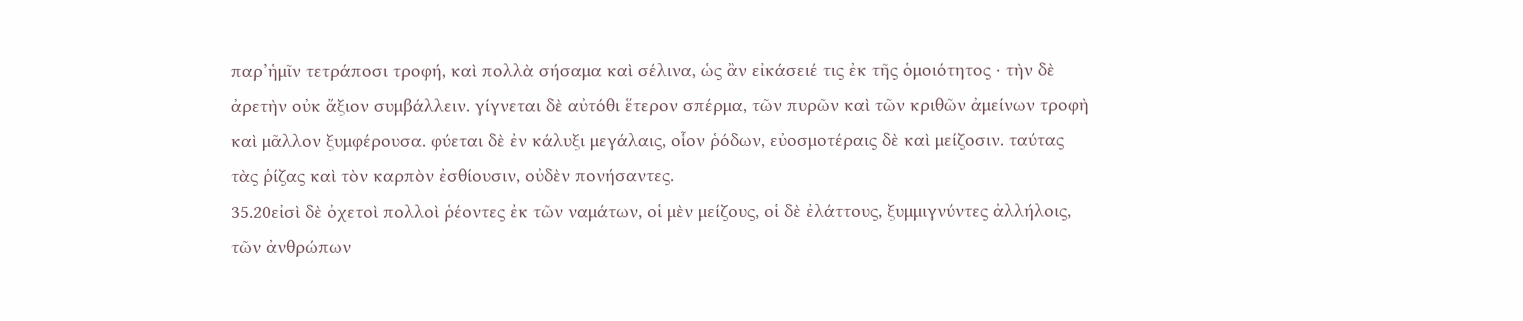παρ’ἡμῖν τετράποσι τροφή, καὶ πολλὰ σήσαμα καὶ σέλινα, ὡς ἂν εἰκάσειέ τις ἐκ τῆς ὁμοιότητος · τὴν δὲ ἀρετὴν οὐκ ἄξιον συμβάλλειν. γίγνεται δὲ αὐτόθι ἕτερον σπέρμα, τῶν πυρῶν καὶ τῶν κριθῶν ἀμείνων τροφὴ καὶ μᾶλλον ξυμφέρουσα. φύεται δὲ ἐν κάλυξι μεγάλαις, οἷον ῥόδων, εὐοσμοτέραις δὲ καὶ μείζοσιν. ταύτας τὰς ῥίζας καὶ τὸν καρπὸν ἐσθίουσιν, οὐδὲν πονήσαντες.
35.20εἰσὶ δὲ ὀχετοὶ πολλοὶ ῥέοντες ἐκ τῶν ναμάτων, οἱ μὲν μείζους, οἱ δὲ ἐλάττους, ξυμμιγνύντες ἀλλήλοις, τῶν ἀνθρώπων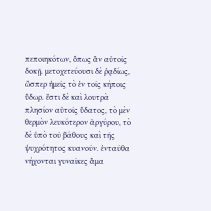πεποιηκότων, ὅπως ἂν αὐτοῖς δοκῇ. μετοχετεύουσι δὲ ῥᾳδίως, ὥσπερ ἡμεῖς τὸ ἐν τοῖς κήποις ὕδωρ. ἔστι δὲ καὶ λουτρὰ πλησίον αὐτοῖς ὕδατος, τὸ μὲν θερμὸν λευκότερον ἀργύρου, τὸ δὲ ὑπὸ τοῦ βάθους καὶ τῆς ψυχρότητος κυανοῦν. ἐνταῦθα νήχονται γυναῖκες ἅμα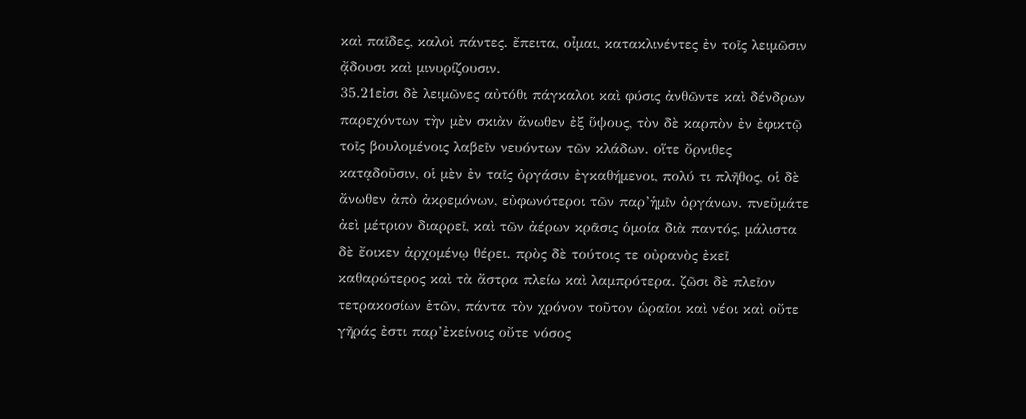καὶ παῖδες, καλοὶ πάντες. ἔπειτα, οἶμαι, κατακλινέντες ἐν τοῖς λειμῶσιν ᾄδουσι καὶ μινυρίζουσιν.
35.21εἰσι δὲ λειμῶνες αὐτόθι πάγκαλοι καὶ φύσις ἀνθῶντε καὶ δένδρων παρεχόντων τὴν μὲν σκιὰν ἄνωθεν ἐξ ὕψους, τὸν δὲ καρπὸν ἐν ἐφικτῷ τοῖς βουλομένοις λαβεῖν νευόντων τῶν κλάδων. οἵτε ὄρνιθες κατᾳδοῦσιν, οἱ μὲν ἐν ταῖς ὀργάσιν ἐγκαθήμενοι, πολύ τι πλῆθος, οἱ δὲ ἄνωθεν ἀπὸ ἀκρεμόνων, εὐφωνότεροι τῶν παρ’ἡμῖν ὀργάνων. πνεῦμάτε ἀεὶ μέτριον διαρρεῖ, καὶ τῶν ἀέρων κρᾶσις ὁμοία διὰ παντός, μάλιστα δὲ ἔοικεν ἀρχομένῳ θέρει. πρὸς δὲ τούτοις τε οὐρανὸς ἐκεῖ καθαρώτερος καὶ τὰ ἄστρα πλείω καὶ λαμπρότερα. ζῶσι δὲ πλεῖον τετρακοσίων ἐτῶν, πάντα τὸν χρόνον τοῦτον ὡραῖοι καὶ νέοι καὶ οὔτε γῆράς ἐστι παρ’ἐκείνοις οὔτε νόσος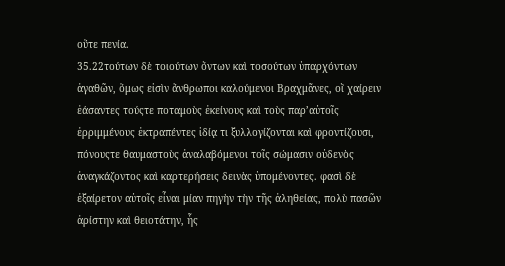οὔτε πενία.
35.22τούτων δὲ τοιούτων ὄντων καὶ τοσούτων ὑπαρχόντων ἀγαθῶν, ὅμως εἰσὶν ἄνθρωποι καλούμενοι Βραχμᾶνες, οἳ χαίρειν ἐάσαντες τούςτε ποταμοὺς ἐκείνους καὶ τοὺς παρ’αὐτοῖς ἐρριμμένους ἐκτραπέντες ἰδίᾳ τι ξυλλογίζονται καὶ φροντίζουσι, πόνουςτε θαυμαστοὺς ἀναλαβόμενοι τοῖς σώμασιν οὐδενὸς ἀναγκάζοντος καὶ καρτερήσεις δεινὰς ὑπομένοντες. φασὶ δὲ ἐξαίρετον αὐτοῖς εἶναι μίαν πηγὴν τὴν τῆς ἀληθείας, πολὺ πασῶν ἀρίστην καὶ θειοτάτην, ἧς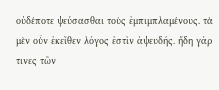οὐδέποτε ψεύσασθαι τοὺς ἐμπιμπλαμένους. τὰ μὲν οὖν ἐκεῖθεν λόγος ἐστὶν ἀψευδής. ἤδη γάρ τινες τῶν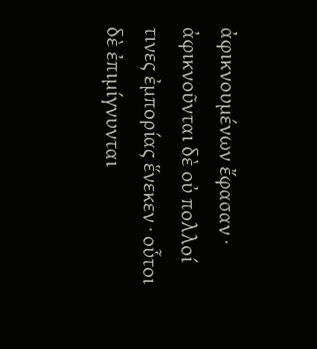ἀφικνουμένων ἔφασαν · ἀφικνοῦνται δὲ οὐ πολλοί τινες ἐμπορίας ἕνεκεν · οὗτοι δὲ ἐπιμίγνυνται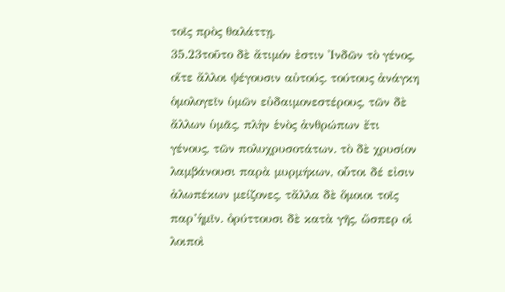τοῖς πρὸς θαλάττῃ.
35.23τοῦτο δὲ ἄτιμόν ἐστιν Ἰνδῶν τὸ γένος, οἵτε ἄλλοι ψέγουσιν αὐτούς. τούτους ἀνάγκη ὁμολογεῖν ὑμῶν εὐδαιμονεστέρους, τῶν δὲ ἄλλων ὑμᾶς, πλὴν ἑνὸς ἀνθρώπων ἔτι γένους, τῶν πολυχρυσοτάτων. τὸ δὲ χρυσίον λαμβάνουσι παρὰ μυρμήκων, οὗτοι δέ εἰσιν ἀλωπέκων μείζονες, τἄλλα δὲ ὅμοιοι τοῖς παρ’ἡμῖν. ὀρύττουσι δὲ κατὰ γῆς, ὥσπερ οἱ λοιποὶ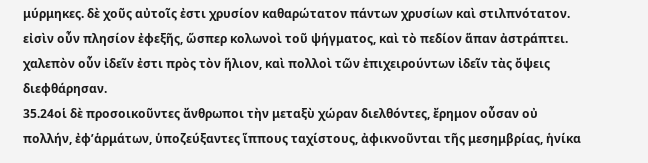μύρμηκες. δὲ χοῦς αὐτοῖς ἐστι χρυσίον καθαρώτατον πάντων χρυσίων καὶ στιλπνότατον. εἰσὶν οὖν πλησίον ἐφεξῆς, ὥσπερ κολωνοὶ τοῦ ψήγματος, καὶ τὸ πεδίον ἅπαν ἀστράπτει. χαλεπὸν οὖν ἰδεῖν ἐστι πρὸς τὸν ἥλιον, καὶ πολλοὶ τῶν ἐπιχειρούντων ἰδεῖν τὰς ὄψεις διεφθάρησαν.
35.24οἱ δὲ προσοικοῦντες ἄνθρωποι τὴν μεταξὺ χώραν διελθόντες, ἔρημον οὖσαν οὐ πολλήν, ἐφ’ἁρμάτων, ὑποζεύξαντες ἵππους ταχίστους, ἀφικνοῦνται τῆς μεσημβρίας, ἡνίκα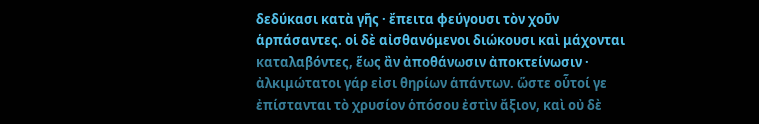δεδύκασι κατὰ γῆς · ἔπειτα φεύγουσι τὸν χοῦν ἁρπάσαντες. οἱ δὲ αἰσθανόμενοι διώκουσι καὶ μάχονται καταλαβόντες, ἕως ἂν ἀποθάνωσιν ἀποκτείνωσιν · ἀλκιμώτατοι γάρ εἰσι θηρίων ἁπάντων. ὥστε οὗτοί γε ἐπίστανται τὸ χρυσίον ὁπόσου ἐστὶν ἄξιον, καὶ οὐ δὲ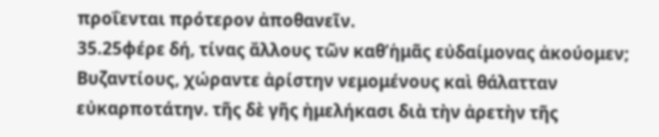προΐενται πρότερον ἀποθανεῖν.
35.25φέρε δή, τίνας ἄλλους τῶν καθ’ἡμᾶς εὐδαίμονας ἀκούομεν; Βυζαντίους, χώραντε ἀρίστην νεμομένους καὶ θάλατταν εὐκαρποτάτην. τῆς δὲ γῆς ἠμελήκασι διὰ τὴν ἀρετὴν τῆς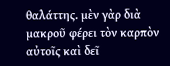θαλάττης. μὲν γὰρ διὰ μακροῦ φέρει τὸν καρπὸν αὐτοῖς καὶ δεῖ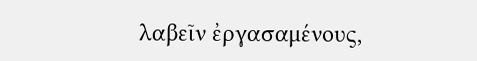λαβεῖν ἐργασαμένους,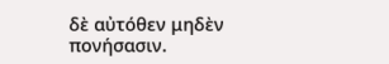δὲ αὐτόθεν μηδὲν πονήσασιν.